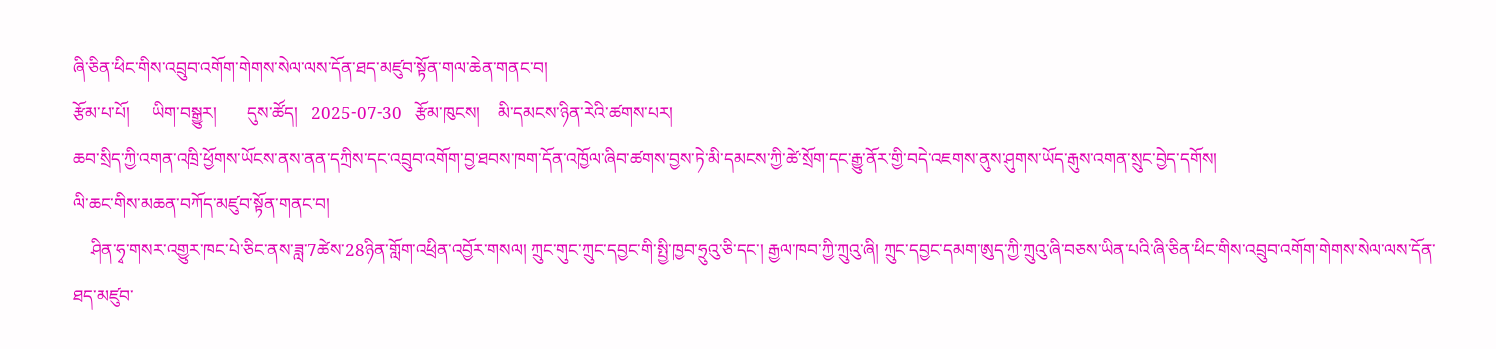ཞི་ཅིན་ཕིང་གིས་འབྲུབ་འགོག་གེགས་སེལ་ལས་དོན་ཐད་མཛུབ་སྟོན་གལ་ཆེན་གནང་བ།
རྩོམ་པ་པོ།     ཡིག་བསྒྱུར།       དུས་ཚོད།   2025-07-30   རྩོམ་ཁུངས།    མི་དམངས་ཉིན་རེའི་ཚགས་པར།
ཆབ་སྲིད་ཀྱི་འགན་འཁྲི་ཕྱོགས་ཡོངས་ནས་ནན་དཀྲིས་དང་འབྲུབ་འགོག་བྱ་ཐབས་ཁག་དོན་འཁྱོལ་ཞིབ་ཚགས་བྱས་ཏེ་མི་དམངས་ཀྱི་ཚེ་སྲོག་དང་རྒྱུ་ནོར་གྱི་བདེ་འཇགས་ནུས་ཤུགས་ཡོད་རྒུས་འགན་སྲུང་བྱེད་དགོས།
ལི་ཆང་གིས་མཆན་བཀོད་མཛུབ་སྟོན་གནང་བ།
    ཤིན་ཧྭ་གསར་འགྱུར་ཁང་པེ་ཅིང་ནས་ཟླ་7ཚེས་28ཉིན་གློག་འཕྲིན་འབྱོར་གསལ། ཀྲུང་གུང་ཀྲུང་དབྱང་གི་སྤྱི་ཁྱབ་ཧྲུའུ་ཅི་དང་། རྒྱལ་ཁབ་ཀྱི་ཀྲུའུ་ཞི། ཀྲུང་དབྱང་དམག་ཨུད་ཀྱི་ཀྲུའུ་ཞི་བཅས་ཡིན་པའི་ཞི་ཅིན་ཕིང་གིས་འབྲུབ་འགོག་གེགས་སེལ་ལས་དོན་ཐད་མཛུབ་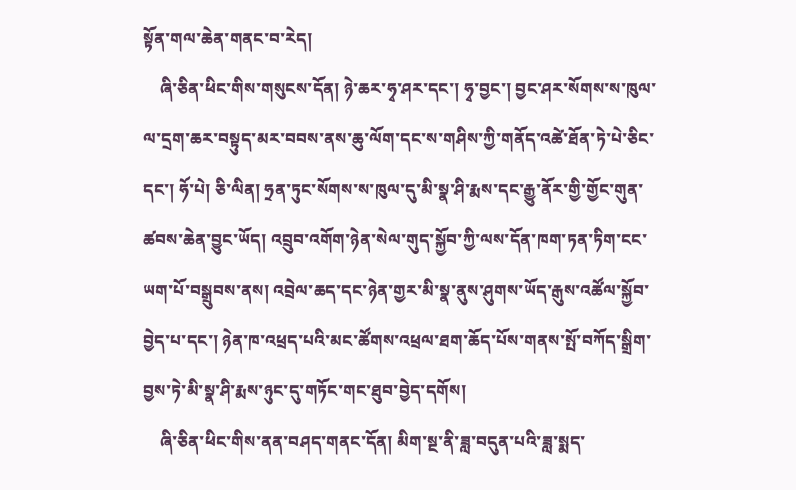སྟོན་གལ་ཆེན་གནང་བ་རེད།
    ཞི་ཅིན་ཕིང་གིས་གསུངས་དོན། ཉེ་ཆར་ཧྭ་ཤར་དང་། ཧྭ་བྱང་། བྱང་ཤར་སོགས་ས་ཁུལ་ལ་དྲག་ཆར་བསྟུད་མར་བབས་ནས་ཆུ་ལོག་དང་ས་གཤིས་ཀྱི་གནོད་འཚེ་ཐོན་ཏེ་པེ་ཅིང་དང་། ཧོ་པེ། ཅི་ལིན། ཧྲན་ཏུང་སོགས་ས་ཁུལ་དུ་མི་སྣ་ཤི་རྨས་དང་རྒྱུ་ནོར་གྱི་གྱོང་གུན་ཚབས་ཆེན་བྱུང་ཡོད། འབྲུབ་འགོག་ཉེན་སེལ་གུད་སྐྱོབ་ཀྱི་ལས་དོན་ཁག་ཏན་ཏིག་ངང་ཡག་པོ་བསྒྲུབས་ནས། འབྲེལ་ཆད་དང་ཉེན་གྱར་མི་སྣ་ནུས་ཤུགས་ཡོད་རྒུས་འཚོལ་སྐྱོབ་བྱེད་པ་དང་། ཉེན་ཁ་འཕྲད་པའི་མང་ཚོགས་འཕྲལ་ཐག་ཆོད་པོས་གནས་སྤོ་བཀོད་སྒྲིག་བྱས་ཏེ་མི་སྣ་ཤི་རྨས་ཉུང་དུ་གཏོང་གང་ཐུབ་བྱེད་དགོས།
    ཞི་ཅིན་ཕིང་གིས་ནན་བཤད་གནང་དོན། མིག་སྔ་ནི་ཟླ་བདུན་པའི་ཟླ་སྨད་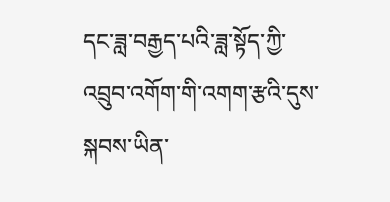དང་ཟླ་བརྒྱད་པའི་ཟླ་སྟོད་ཀྱི་འབྲུབ་འགོག་གི་འགག་རྩའི་དུས་སྐབས་ཡིན་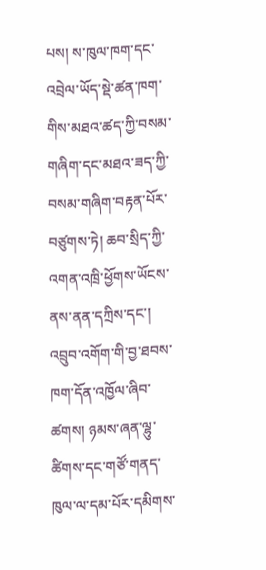པས། ས་ཁུལ་ཁག་དང་འབྲེལ་ཡོད་སྡེ་ཚན་ཁག་གིས་མཐའ་ཚད་ཀྱི་བསམ་གཞིག་དང་མཐའ་ཟད་ཀྱི་བསམ་གཞིག་བརྟན་པོར་བཙུགས་ཏེ། ཆབ་སྲིད་ཀྱི་འགན་འཁྲི་ཕྱོགས་ཡོངས་ནས་ནན་དཀྲིས་དང་། འབྲུབ་འགོག་གི་བྱ་ཐབས་ཁག་དོན་འཁྱོལ་ཞིབ་ཚགས། ཉམས་ཞན་ལྷུ་ཚིགས་དང་གཙོ་གནད་ཁུལ་ལ་དམ་པོར་དམིགས་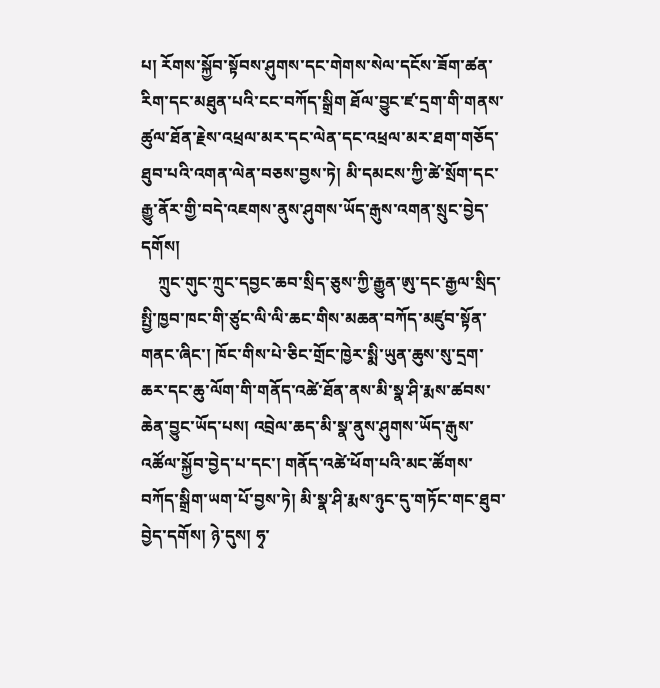པ། རོགས་སྐྱོབ་སྟོབས་ཤུགས་དང་གེགས་སེལ་དངོས་ཟོག་ཚན་རིག་དང་མཐུན་པའི་ངང་བཀོད་སྒྲིག ཐོལ་བྱུང་ཛ་དྲག་གི་གནས་ཚུལ་ཐོན་རྗེས་འཕྲལ་མར་དང་ལེན་དང་འཕྲལ་མར་ཐག་གཅོད་ཐུབ་པའི་འགན་ལེན་བཅས་བྱས་ཏེ། མི་དམངས་ཀྱི་ཚེ་སྲོག་དང་རྒྱུ་ནོར་གྱི་བདེ་འཇགས་ནུས་ཤུགས་ཡོད་རྒུས་འགན་སྲུང་བྱེད་དགོས།
    ཀྲུང་གུང་ཀྲུང་དབྱང་ཆབ་སྲིད་ཅུས་ཀྱི་རྒྱུན་ཨུ་དང་རྒྱལ་སྲིད་སྤྱི་ཁྱབ་ཁང་གི་ཙུང་ལི་ལི་ཆང་གིས་མཆན་བཀོད་མཛུབ་སྟོན་གནང་ཞིང་། ཁོང་གིས་པེ་ཅིང་གྲོང་ཁྱེར་སྨི་ཡུན་ཆུས་སུ་དྲག་ཆར་དང་ཆུ་ལོག་གི་གནོད་འཚེ་ཐོན་ནས་མི་སྣ་ཤི་རྨས་ཚབས་ཆེན་བྱུང་ཡོད་པས། འབྲེལ་ཆད་མི་སྣ་ནུས་ཤུགས་ཡོད་རྒུས་འཚོལ་སྐྱོབ་བྱེད་པ་དང་། གནོད་འཚེ་ཕོག་པའི་མང་ཚོགས་བཀོད་སྒྲིག་ཡག་པོ་བྱས་ཏེ། མི་སྣ་ཤི་རྨས་ཉུང་དུ་གཏོང་གང་ཐུབ་བྱེད་དགོས། ཉེ་དུས། ཧྭ་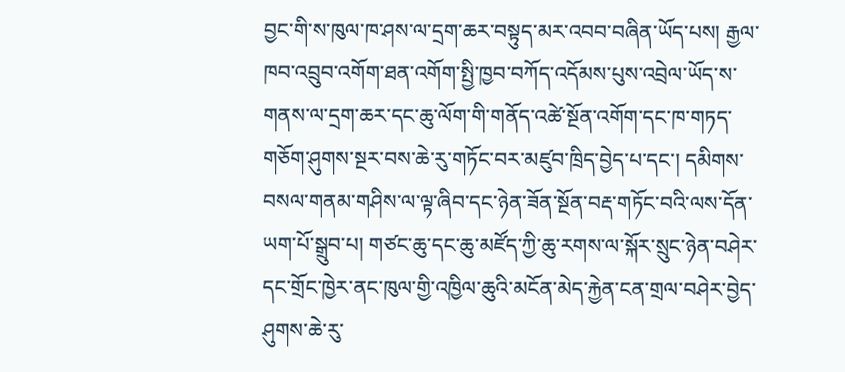བྱང་གི་ས་ཁུལ་ཁ་ཤས་ལ་དྲག་ཆར་བསྟུད་མར་འབབ་བཞིན་ཡོད་པས། རྒྱལ་ཁབ་འབྲུབ་འགོག་ཐན་འགོག་སྤྱི་ཁྱབ་བཀོད་འདོམས་པུས་འབྲེལ་ཡོད་ས་གནས་ལ་དྲག་ཆར་དང་ཆུ་ལོག་གི་གནོད་འཚེ་སྔོན་འགོག་དང་ཁ་གཏད་གཅོག་ཤུགས་སྔར་བས་ཆེ་རུ་གཏོང་བར་མཛུབ་ཁྲིད་བྱེད་པ་དང་། དམིགས་བསལ་གནམ་གཤིས་ལ་ལྟ་ཞིབ་དང་ཉེན་ཟོན་སྔོན་བརྡ་གཏོང་བའི་ལས་དོན་ཡག་པོ་སྒྲུབ་པ། གཙང་ཆུ་དང་ཆུ་མཛོད་ཀྱི་ཆུ་རགས་ལ་སྐོར་སྲུང་ཉེན་བཤེར་དང་གྲོང་ཁྱེར་ནང་ཁུལ་གྱི་འཁྱིལ་ཆུའི་མངོན་མེད་རྐྱེན་ངན་གྲལ་བཤེར་བྱེད་ཤུགས་ཆེ་རུ་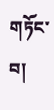གཏོང་བ།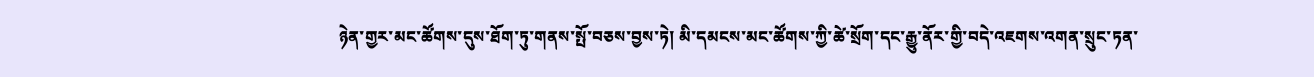ཉེན་གྱར་མང་ཚོགས་དུས་ཐོག་ཏུ་གནས་སྤོ་བཅས་བྱས་ཏེ། མི་དམངས་མང་ཚོགས་ཀྱི་ཚེ་སྲོག་དང་རྒྱུ་ནོར་གྱི་བདེ་འཇགས་འགན་སྲུང་ཏན་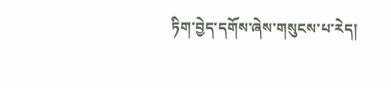ཏིག་བྱེད་དགོས་ཞེས་གསུངས་པ་རེད།